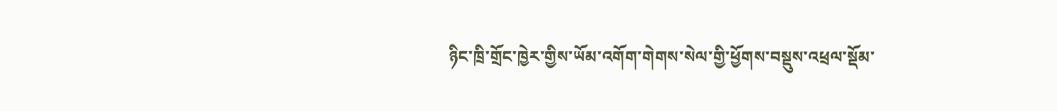ཉིང་ཁྲི་གྲོང་ཁྱེར་གྱིས་ཡོམ་འགོག་གེགས་སེལ་གྱི་ཕྱོགས་བསྡུས་འཕྲལ་སྡོམ་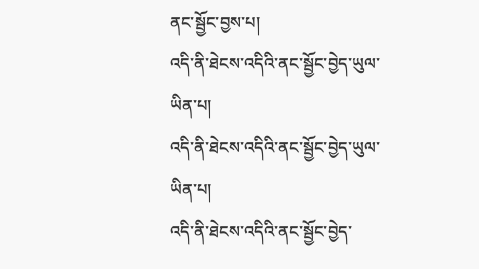ནང་སྦྱོང་བྱས་པ།
འདི་ནི་ཐེངས་འདིའི་ནང་སྦྱོང་བྱེད་ཡུལ་ཡིན་པ།
འདི་ནི་ཐེངས་འདིའི་ནང་སྦྱོང་བྱེད་ཡུལ་ཡིན་པ།
འདི་ནི་ཐེངས་འདིའི་ནང་སྦྱོང་བྱེད་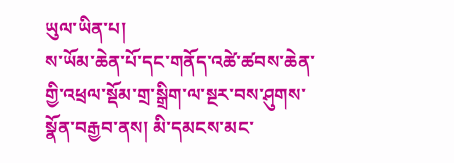ཡུལ་ཡིན་པ།
ས་ཡོམ་ཆེན་པོ་དང་གནོད་འཚེ་ཚབས་ཆེན་གྱི་འཕྲལ་སྡོམ་གྲ་སྒྲིག་ལ་སྔར་བས་ཤུགས་སྣོན་བརྒྱབ་ནས། མི་དམངས་མང་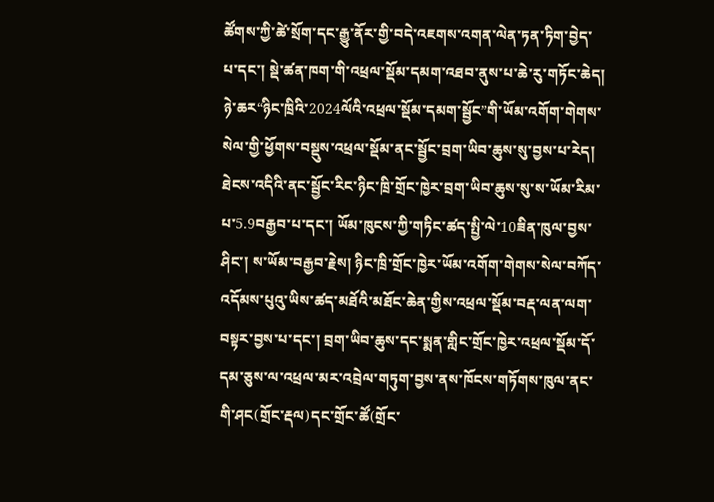ཚོགས་ཀྱི་ཚེ་སྲོག་དང་རྒྱུ་ནོར་གྱི་བདེ་འཇགས་འགན་ལེན་ཏན་ཏིག་བྱེད་པ་དང་། སྡེ་ཚན་ཁག་གི་འཕྲལ་སྡོམ་དམག་འཐབ་ནུས་པ་ཆེ་རུ་གཏོང་ཆེད། ཉེ་ཆར“ཉིང་ཁྲིའི་2024ལོའི་འཕྲལ་སྡོམ་དམག་སྦྱོང”གི་ཡོམ་འགོག་གེགས་སེལ་གྱི་ཕྱོགས་བསྡུས་འཕྲལ་སྡོམ་ནང་སྦྱོང་བྲག་ཡིབ་ཆུས་སུ་བྱས་པ་རེད།
ཐེངས་འདིའི་ནང་སྦྱོང་རིང་ཉིང་ཁྲི་གྲོང་ཁྱེར་བྲག་ཡིབ་ཆུས་སུ་ས་ཡོམ་རིམ་པ་5.9བརྒྱབ་པ་དང་། ཡོམ་ཁུངས་ཀྱི་གཏིང་ཚད་སྤྱི་ལེ་10ཟིན་ཁུལ་བྱས་ཤིང་། ས་ཡོམ་བརྒྱབ་རྗེས། ཉིང་ཁྲི་གྲོང་ཁྱེར་ཡོམ་འགོག་གེགས་སེལ་བཀོད་འདོམས་པུའུ་ཡིས་ཚད་མཐོའི་མཐོང་ཆེན་གྱིས་འཕྲལ་སྡོམ་བརྡ་ལན་ལག་བསྟར་བྱས་པ་དང་། བྲག་ཡིབ་ཆུས་དང་སྨན་གླིང་གྲོང་ཁྱེར་འཕྲལ་སྡོམ་དོ་དམ་ཅུས་ལ་འཕྲལ་མར་འབྲེལ་གཏུག་བྱས་ནས་ཁོངས་གཏོགས་ཁུལ་ནང་གི་ཤང(གྲོང་རྡལ)དང་གྲོང་ཚོ(གྲོང་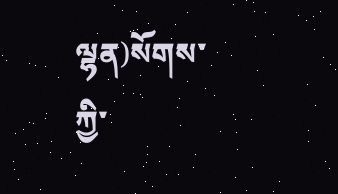ལྷན)སོགས་ཀྱི་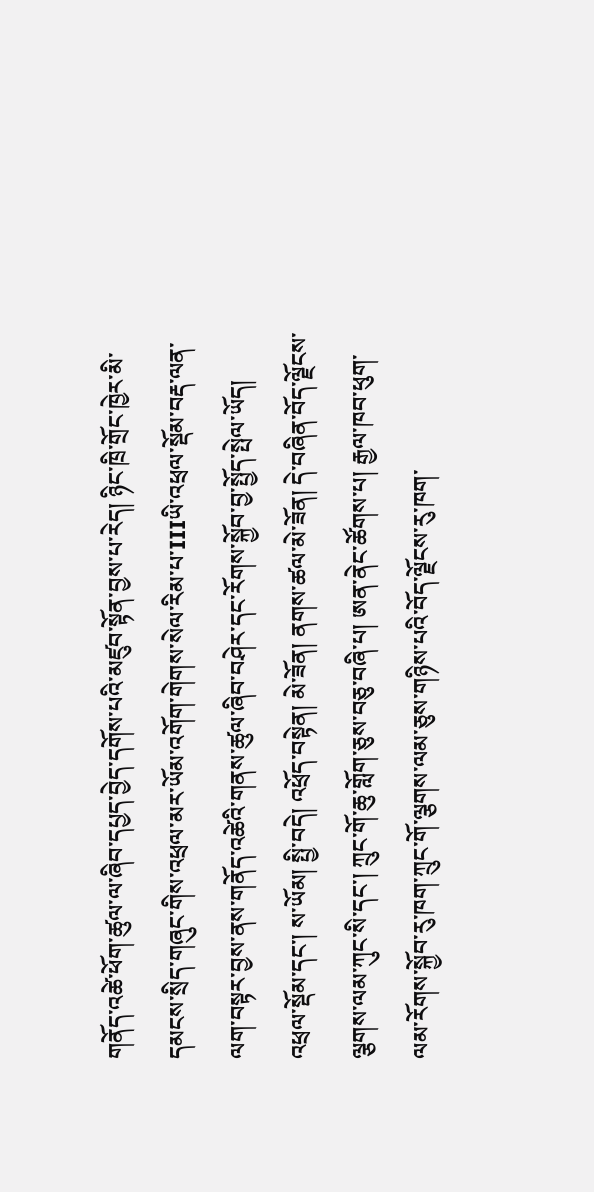གནོད་འཚེ་ཕོག་ཚུལ་ལ་ཞིབ་དཔྱད་བྱེད་དགོས་པའི་མཛུབ་སྟོན་བྱས་པ་རེད། ཉིང་ཁྲི་གྲོང་ཁྱེར་མི་དམངས་སྲིད་གཞུང་གིས་འཕྲལ་མར་ཡོམ་འགོག་གེགས་སེལ་རིམ་པ་IIIཡི་འཕྲལ་སྡོམ་བརྡ་ལན་ལག་བསྟར་བྱས་ནས་གནོད་འཚེའི་གནས་ཚུལ་ཞིབ་བཤེར་དང་རོགས་སྐྱོབ་བྱ་སྤྱོད་སྤེལ་ཡོད། འཕྲལ་སྡོམ་དང་། ས་ཡོམ། སྤྱི་བདེ། འཕྲོད་བསྟེན། མེ་ཟོན། ནགས་ཚལ་མེ་ཟོན། དེ་བཞིན་བོད་ལྗོངས་ལྕགས་ལམ་ཀུང་སི་དང་། ཀྲུང་གོ་ཆུ་གློག་ཅུས་བཅུ་བཞི་པ། ཨན་ནེང་ཚོགས་པ། རྒྱལ་ཁབ་ཕུག་ལམ་རོགས་སྐྱོབ་རུ་ཁག་ཀྲུང་གོ་ལྕགས་ལམ་ཅུས་གཉིས་པའི་བོད་ལྗོངས་རུ་ཁག་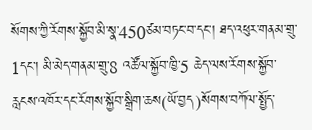སོགས་ཀྱི་རོགས་སྐྱོབ་མི་སྣ་450ཙམ་བཏང་བ་དང་། ཐད་འཕུར་གནམ་གྲུ་1དང་། མི་མེད་གནམ་གྲུ་8 འཚོལ་སྐྱོབ་ཁྱི་5 ཆེད་ལས་རོགས་སྐྱོབ་རླངས་འཁོར་དང་རོགས་སྐྱོབ་སྒྲིག་ཆས(ཡོ་བྱད)སོགས་བཀོལ་སྤྱོད་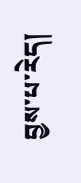བྱས་པ་རེད།